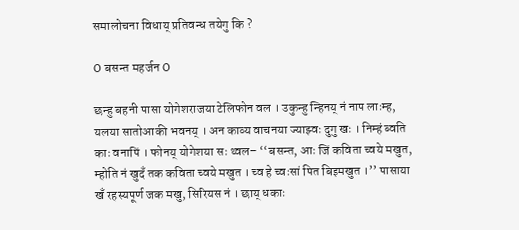समालोचना विधाय् प्रतिवन्ध तयेगु कि ?

O बसन्त महर्जन O

छन्हु बहनी पासा योगेशराजया टेलिफोन वल । उकुन्हु न्हिनय् नं नाप लाःम्ह, यलया सातोआकी भवनय् । अन काव्य वाचनया ज्याझ्वः दुगु खः । निम्हं ब्वति काः वनापिं । फोनय् योगेशया सः थ्वल– ‘‘बसन्त, आः जिं कविता च्वये मखुत, म्होति नं खुदँ तक कविता च्वये मखुत । च्व हे च्वःसां पित बिइमखुत ।’’ पासाया खँ रहस्यपूर्ण जक मखु, सिरियस नं । छाय् धकाः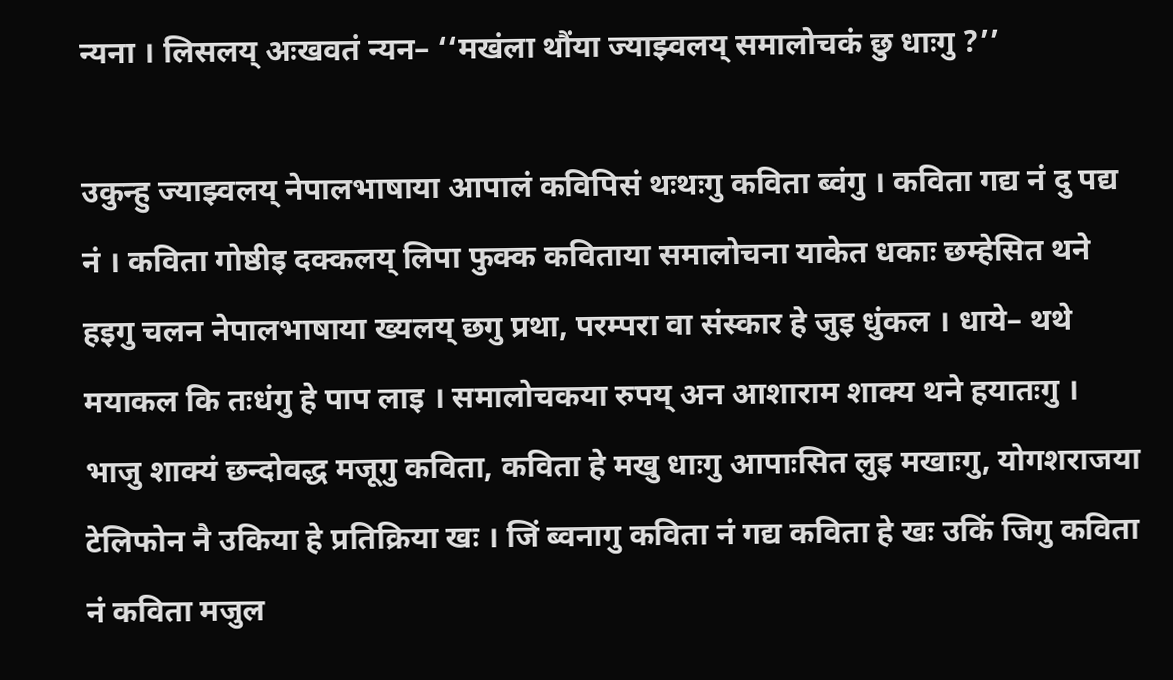न्यना । लिसलय् अःखवतं न्यन– ‘‘मखंला थौंया ज्याझ्वलय् समालोचकं छु धाःगु ?’’

उकुन्हु ज्याझ्वलय् नेपालभाषाया आपालं कविपिसं थःथःगु कविता ब्वंगु । कविता गद्य नं दु पद्य नं । कविता गोष्ठीइ दक्कलय् लिपा फुक्क कविताया समालोचना याकेत धकाः छम्हेसित थने हइगु चलन नेपालभाषाया ख्यलय् छगु प्रथा, परम्परा वा संस्कार हे जुइ धुंकल । धाये– थथे मयाकल कि तःधंगु हे पाप लाइ । समालोचकया रुपय् अन आशाराम शाक्य थने हयातःगु । भाजु शाक्यं छन्दोवद्ध मजूगु कविता, कविता हे मखु धाःगु आपाःसित लुइ मखाःगु, योगशराजया टेलिफोन नै उकिया हे प्रतिक्रिया खः । जिं ब्वनागु कविता नं गद्य कविता हे खः उकिं जिगु कविता नं कविता मजुल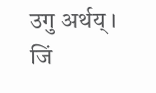उगु अर्थय् । जिं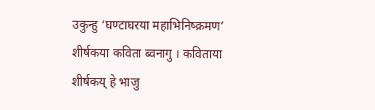उकुन्हु ‘घण्टाघरया महाभिनिष्क्रमण’ शीर्षकया कविता ब्वनागु । कविताया शीर्षकय् हे भाजु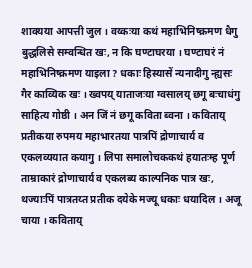शाक्यया आपत्ती जुल । वय्कःया कथं महाभिनिष्क्रमण धैगु बुद्धलिसे सम्वन्धित खः, न कि घण्टाघरया । घण्टाघरं नं महाभिनिष्क्रमण याइला ? धकाः हिस्यासें न्यनादीगु न्ह्यसः गैर काव्यिक खः । ख्वपय् याताजःया ग्वसालय् छगू बःचाधंगु साहित्य गोष्ठी । अन जिं नं छगू कविता ब्वना । कविताय् प्रतीकया रुपमय महाभारतया पात्रपिं द्रोणाचार्य व एकलव्ययात कयागु । लिपा समालोचककथं हयातःम्ह पूर्ण ताम्राकारं द्रोणाचार्य व एकलब्य काल्पनिक पात्र खः, थज्याःपिं पात्रतय्त प्रतीक दयेके मज्यू धकाः धयादिल । अजू चाया । कविताय्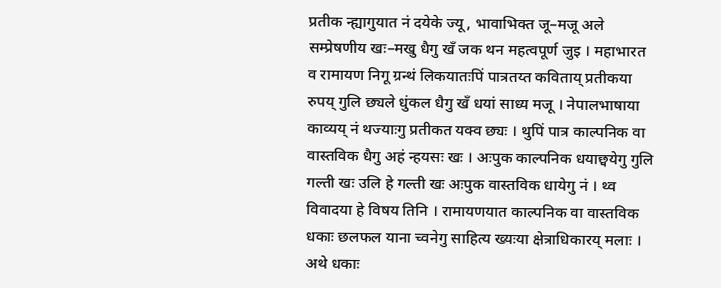प्रतीक न्ह्यागुयात नं दयेके ज्यू, भावाभिक्त जू–मजू अले सम्प्रेषणीय खः–मखु धैगु खँ जक थन महत्वपूर्ण जुइ । महाभारत व रामायण निगू ग्रन्थं लिकयातःपिं पात्रतय्त कविताय् प्रतीकया रुपय् गुलि छ्यले धुंकल धैगु खँ धयां साध्य मजू । नेपालभाषाया काव्यय् नं थज्याःगु प्रतीकत यक्व छ्यः । थुपिं पात्र काल्पनिक वा वास्तविक धैगु अहं न्हयसः खः । अःपुक काल्पनिक धयाछ्वयेगु गुलि गल्ती खः उलि हे गल्ती खः अःपुक वास्तविक धायेगु नं । थ्व विवादया हे विषय तिनि । रामायणयात काल्पनिक वा वास्तविक धकाः छलफल याना च्वनेगु साहित्य ख्यःया क्षेत्राधिकारय् मलाः । अथे धकाः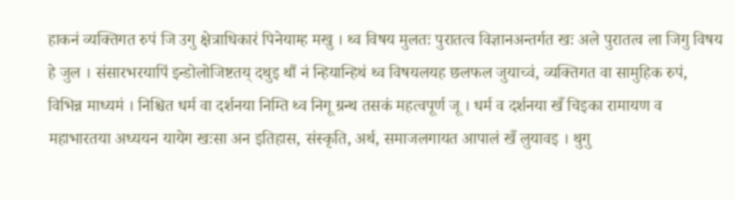हाकनं व्यक्तिगत रुपं जि उगु क्षेत्राधिकारं पिनेयाम्ह मखु । थ्व विषय मुलतः पुरातत्व विज्ञानअन्तर्गत खः अले पुरातत्व ला जिगु विषय हे जुल । संसारभरयापिं इन्डोलोजिष्टतय् दथुइ थौं नं न्हियान्हिथं थ्व विषयलयह छलफल जुयाच्वं, व्यक्तिगत वा सामुहिक रुपं, विभिन्न माध्यमं । निश्चित धर्म वा दर्शनया निम्ति थ्व निगू ग्रन्थ तसकं महत्वपूर्ण जू । धर्म व दर्शनया खँ चिइका रामायण व महाभारतया अध्ययन यायेग खःसा अन इतिहास, संस्कृति, अर्थ, समाजलगायत आपालं खँ लुयावइ । थुगु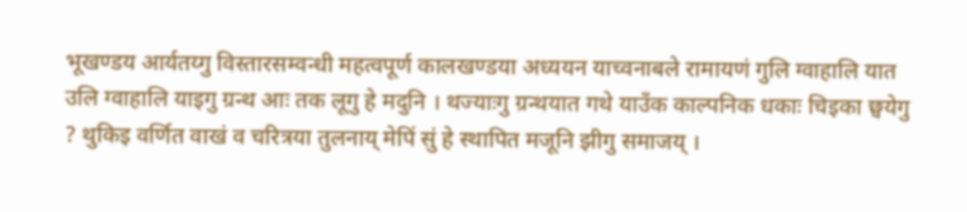भूखण्डय आर्यतय्गु विस्तारसम्वन्धी महत्वपूर्ण कालखण्डया अध्ययन याच्वनाबले रामायणं गुलि ग्वाहालि यात उलि ग्वाहालि याइगु ग्रन्थ आः तक लूगु हे मदुनि । थज्याःगु ग्रन्थयात गथे याउँक काल्पनिक धकाः चिइका छ्वयेगु ? थुकिइ वर्णित वाखं व चरित्रया तुलनाय् मेपिं सुं हे स्थापित मजूनि झीगु समाजय् ।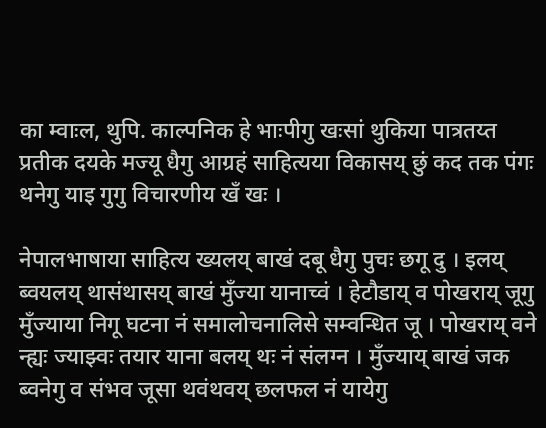का म्वाःल, थुपि. काल्पनिक हे भाःपीगु खःसां थुकिया पात्रतय्त प्रतीक दयके मज्यू धैगु आग्रहं साहित्यया विकासय् छुं कद तक पंगः थनेगु याइ गुगु विचारणीय खँ खः ।

नेपालभाषाया साहित्य ख्यलय् बाखं दबू धैगु पुचः छगू दु । इलय् ब्वयलय् थासंथासय् बाखं मुँज्या यानाच्वं । हेटौडाय् व पोखराय् जूगु मुँज्याया निगू घटना नं समालोचनालिसे सम्वन्धित जू । पोखराय् वने न्ह्यः ज्याझ्वः तयार याना बलय् थः नं संलग्न । मुँज्याय् बाखं जक ब्वनेगु व संभव जूसा थवंथवय् छलफल नं यायेगु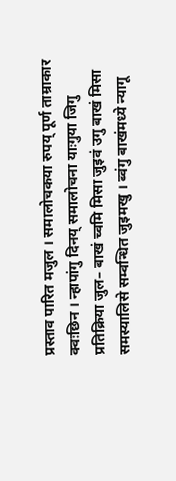प्रस्ताव पारित मजुल । समालोचकया रुपय् पूर्ण ताम्राकार क्वःछिन । न्हापांगु दिनय् समालोचना याःगुया जिगु प्रतिक्रिया जुल– बाखं च्वमि मिसा जुइवं उगु बाखं मिसा समस्यालिसे सम्वन्धित जुइमखु । ब्वंगु बाखंमध्ये न्यागू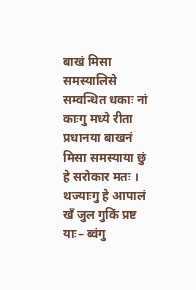बाखं मिसा समस्यालिसे सम्वन्धित धकाः नां काःगु मध्ये रीता प्रधानया बाखनं मिसा समस्याया छुं हे सरोकार मतः । थज्याःगु हे आपालं खँ जुल गुकिं प्रष्ट याः– ब्वंगु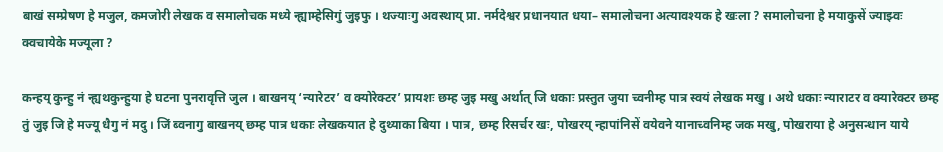बाखं सम्प्रेषण हे मजुल, कमजोरी लेखक व समालोचक मध्ये न्ह्याम्हेसिगुं जुइफु । थज्याःगु अवस्थाय् प्रा. नर्मदेश्वर प्रधानयात धया– समालोचना अत्यावश्यक हे खःला ? समालोचना हे मयाकुसें ज्याझ्वः क्वचायेके मज्यूला ?

कन्हय् कुन्हु नं न्ह्यथकुन्हुया हे घटना पुनरावृत्ति जुल । बाखनय् ‘न्यारेटर’ व क्योरेक्टर’ प्रायशः छम्ह जुइ मखु अर्थात् जि धकाः प्रस्तुत जुया च्वनीम्ह पात्र स्वयं लेखक मखु । अथे धकाः न्याराटर व क्यारेक्टर छम्ह तुं जुइ जि हे मज्यू धैगु नं मदु । जिं ब्वनागु बाखनय् छम्ह पात्र धकाः लेखकयात हे दुथ्याका बिया । पात्र, छम्ह रिसर्चर खः, पोखरय् न्हापांनिसें वयेवने यानाच्वनिम्ह जक मखु, पोखराया हे अनुसन्धान याये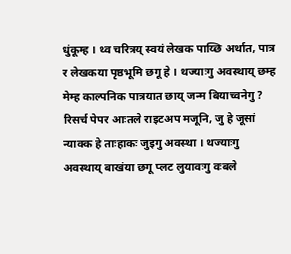धुंकूम्ह । थ्व चरित्रय् स्वयं लेखक पाय्छि अर्थात, पात्र र लेखकया पृष्ठभूमि छगू हे । थज्याःगु अवस्थाय् छम्ह मेम्ह काल्पनिक पात्रयात छाय् जन्म बियाच्वनेगु ? रिसर्च पेपर आःतले राइटअप मजूनि, जु हे जूसां न्याक्क हे ताःहाकः जुइगु अवस्था । थज्याःगु अवस्थाय् बाखंया छगू प्लट लुयावःगु वःबले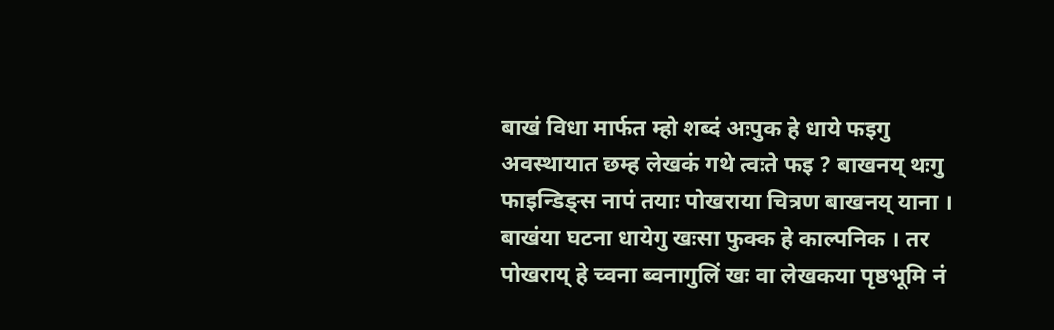बाखं विधा मार्फत म्हो शब्दं अःपुक हे धाये फइगु अवस्थायात छम्ह लेखकं गथे त्वःते फइ ? बाखनय् थःगु फाइन्डिङ्स नापं तयाः पोखराया चित्रण बाखनय् याना । बाखंया घटना धायेगु खःसा फुक्क हे काल्पनिक । तर पोखराय् हे च्वना ब्वनागुलिं खः वा लेखकया पृष्ठभूमि नं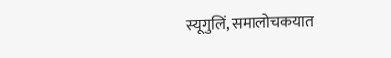स्यूगुलिं, समालोचकयात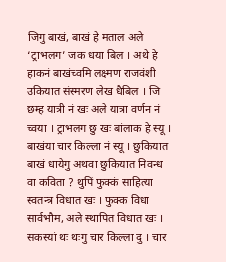जिगु बाखं, बाखं हे मताल अले ‘ट्राभलग’ जक धया बिल । अथे हे हाकनं बाखंच्वमि लक्ष्मण राजवंशी उकियात संस्मरण लेख धैबिल । जि छम्ह यात्री नं खः अले यात्रा वर्णन नं च्वया । ट्राभलग छु खः बांलाक हे स्यू । बाखंया चार किल्ला नं स्यू । छुकियात बाखं धायेगु अथवा छुकियात निवन्ध वा कविता ? थुपिं फुक्कं साहित्या स्वतन्त्र विधात खः । फुक्क विधा सार्वभौम, अले स्थापित विधात खः । सकस्यां थः थःगु चार किल्ला दु । चार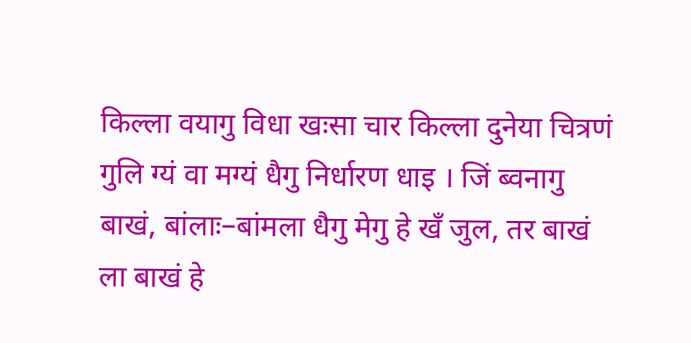किल्ला वयागु विधा खःसा चार किल्ला दुनेया चित्रणं गुलि ग्यं वा मग्यं धैगु निर्धारण धाइ । जिं ब्वनागु बाखं, बांलाः–बांमला धैगु मेगु हे खँ जुल, तर बाखं ला बाखं हे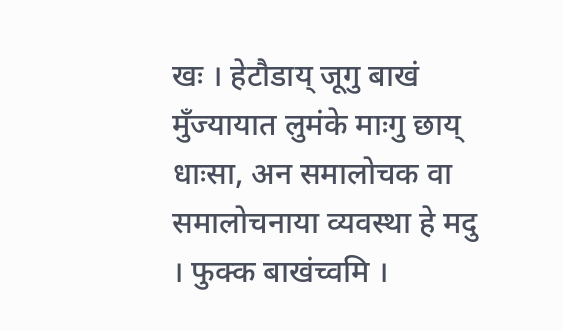खः । हेटौडाय् जूगु बाखं मुँज्यायात लुमंके माःगु छाय् धाःसा, अन समालोचक वा समालोचनाया व्यवस्था हे मदु । फुक्क बाखंच्वमि ।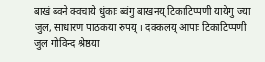बाखं ब्वने क्वचाये धुंकाः ब्वंगु बाखनय् टिकाटिप्पणी यायेगु ज्या जुल, साधारण पाठकया रुपय् । दक्कलय् आपाः टिकाटिप्पणी जुल गोविन्द श्रेष्ठया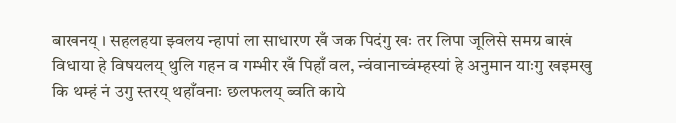बाखनय् । सहलहया झ्वलय न्हापां ला साधारण खँ जक पिदंगु खः तर लिपा जूलिसे समग्र बाखं विधाया हे विषयलय् थुलि गहन व गम्भीर खँ पिहाँ वल, न्वंवानाच्वंम्हस्यां हे अनुमान याःगु खइमखु कि थम्हं नं उगु स्तरय् थहाँवनाः छलफलय् ब्वति काये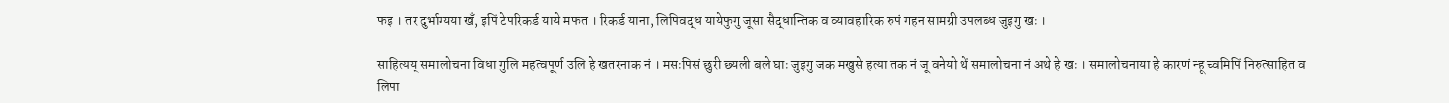फइ । तर दुर्भाग्यया खँ, इपिं टेपरिकर्ड याये मफत । रिकर्ड याना, लिपिवद्ध यायेफुगु जूसा सैद्धान्तिक व व्यावहारिक रुपं गहन सामग्री उपलब्ध जुइगु खः ।

साहित्यय् समालोचना विधा गुलि महत्वपूर्ण उलि हे खतरनाक नं । मसःपिसं छुरी छ्यली बले घाः जुइगु जक मखुसे हत्या तक नं जू वनेयो थें समालोचना नं अथे हे खः । समालोचनाया हे कारणं न्हू च्वमिपिं निरुत्साहित व लिपा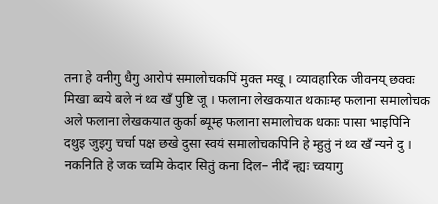तना हे वनीगु धैगु आरोपं समालोचकपिं मुक्त मखू । व्यावहारिक जीवनय् छक्वः मिखा ब्वये बले नं थ्व खँ पुष्टि जू । फलाना लेखकयात थकाःम्ह फलाना समालोचक अले फलाना लेखकयात कुर्का ब्यूम्ह फलाना समालोचक धकाः पासा भाइपिनि दथुइ जुइगु चर्चा पक्ष छखे दुसा स्वयं समालोचकपिनि हे म्हुतुं नं थ्व खँ न्यने दु । नकनिति हे जक च्वमि केदार सितुं कना दिल– नीदँ न्ह्यः च्वयागु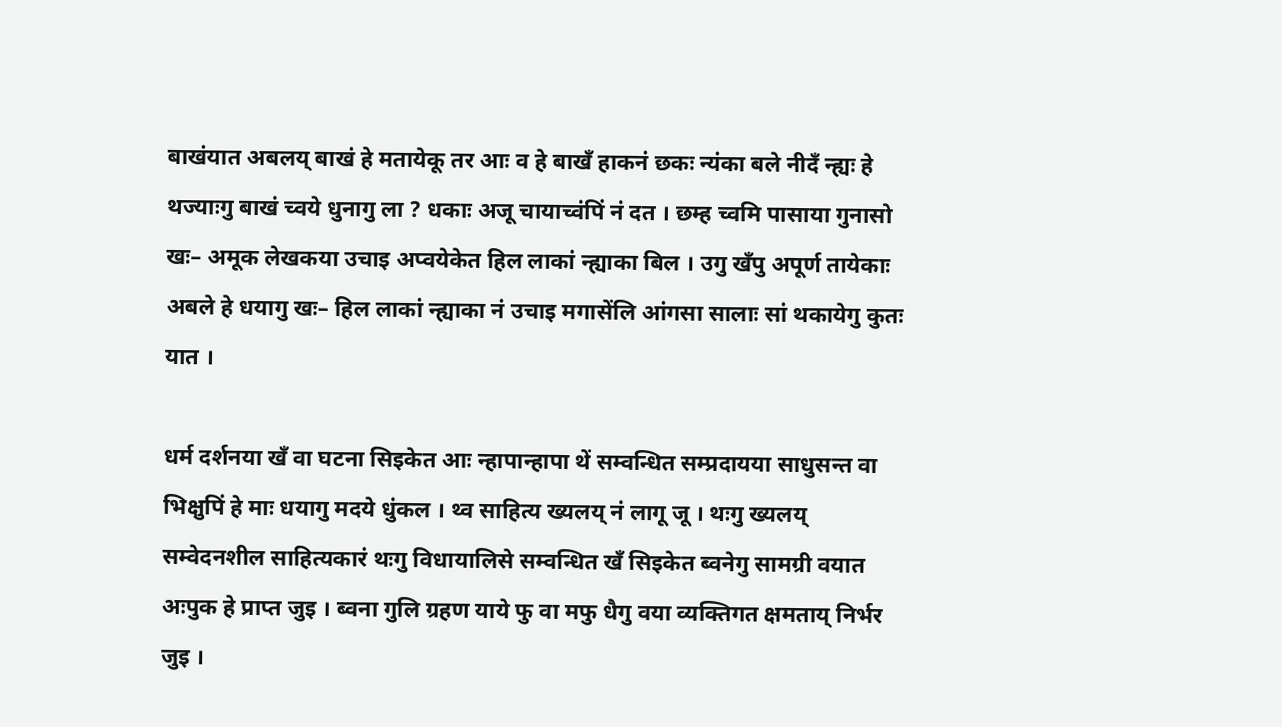बाखंयात अबलय् बाखं हे मतायेकू तर आः व हे बाखँ हाकनं छकः न्यंका बले नीदँ न्ह्यः हे थज्याःगु बाखं च्वये धुनागु ला ? धकाः अजू चायाच्वंपिं नं दत । छम्ह च्वमि पासाया गुनासो खः– अमूक लेखकया उचाइ अप्वयेकेत हिल लाकां न्ह्याका बिल । उगु खँपु अपूर्ण तायेकाः अबले हे धयागु खः– हिल लाकां न्ह्याका नं उचाइ मगासेंलि आंगसा सालाः सां थकायेगु कुतः यात ।

धर्म दर्शनया खँ वा घटना सिइकेत आः न्हापान्हापा थें सम्वन्धित सम्प्रदायया साधुसन्त वा भिक्षुपिं हे माः धयागु मदये धुंकल । थ्व साहित्य ख्यलय् नं लागू जू । थःगु ख्यलय् सम्वेदनशील साहित्यकारं थःगु विधायालिसे सम्वन्धित खँ सिइकेत ब्वनेगु सामग्री वयात अःपुक हे प्राप्त जुइ । ब्वना गुलि ग्रहण याये फु वा मफु धैगु वया व्यक्तिगत क्षमताय् निर्भर जुइ ।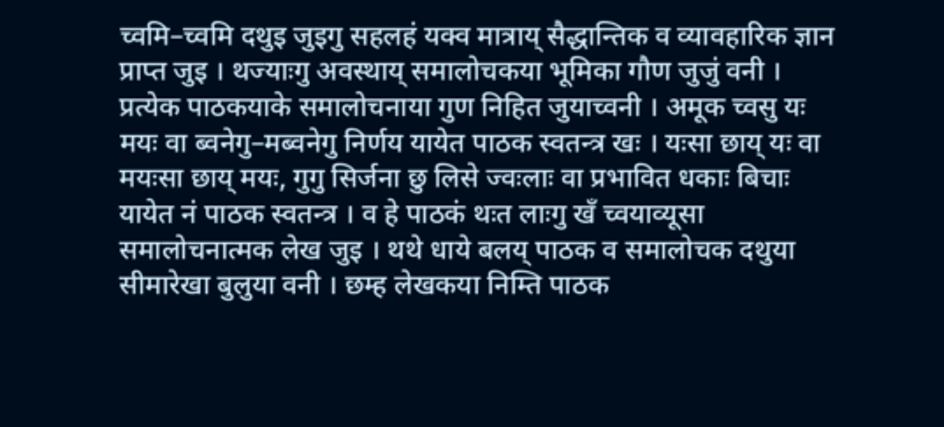च्वमि–च्वमि दथुइ जुइगु सहलहं यक्व मात्राय् सैद्धान्तिक व व्यावहारिक ज्ञान प्राप्त जुइ । थज्याःगु अवस्थाय् समालोचकया भूमिका गौण जुजुं वनी । प्रत्येक पाठकयाके समालोचनाया गुण निहित जुयाच्वनी । अमूक च्वसु यः मयः वा ब्वनेगु–मब्वनेगु निर्णय यायेत पाठक स्वतन्त्र खः । यःसा छाय् यः वा मयःसा छाय् मयः, गुगु सिर्जना छु लिसे ज्वःलाः वा प्रभावित धकाः बिचाः यायेत नं पाठक स्वतन्त्र । व हे पाठकं थःत लाःगु खँ च्वयाव्यूसा समालोचनात्मक लेख जुइ । थथे धाये बलय् पाठक व समालोचक दथुया सीमारेखा बुलुया वनी । छम्ह लेखकया निम्ति पाठक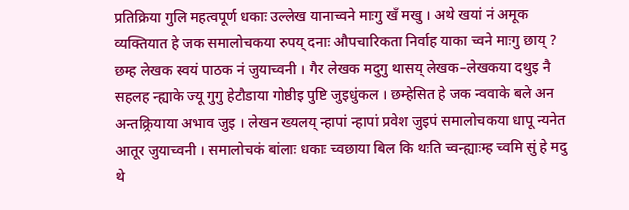प्रतिक्रिया गुलि महत्वपूर्ण धकाः उल्लेख यानाच्वने माःगु खँ मखु । अथे खयां नं अमूक व्यक्तियात हे जक समालोचकया रुपय् दनाः औपचारिकता निर्वाह याका च्वने माःगु छाय् ? छम्ह लेखक स्वयं पाठक नं जुयाच्वनी । गैर लेखक मदुगु थासय् लेखक–लेखकया दथुइ नै सहलह न्ह्याके ज्यू गुगु हेटौडाया गोष्ठीइ पुष्टि जुइधुंकल । छम्हेसित हे जक न्ववाके बले अन अन्तक्र्रियाया अभाव जुइ । लेखन ख्यलय् न्हापां न्हापां प्रवेश जुइपं समालोचकया धापू न्यनेत आतूर जुयाच्वनी । समालोचकं बांलाः धकाः च्वछाया बिल कि थःति च्वन्ह्याःम्ह च्वमि सुं हे मदु थे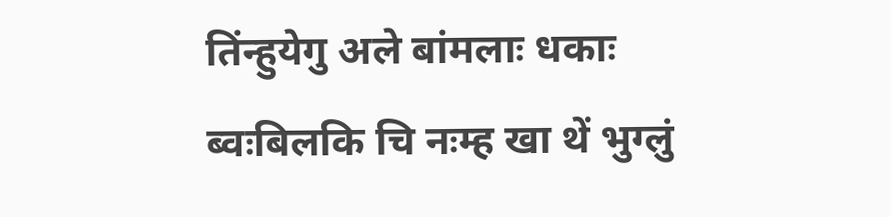तिंन्हुयेगु अले बांमलाः धकाः ब्वःबिलकि चि नःम्ह खा थें भुग्लुं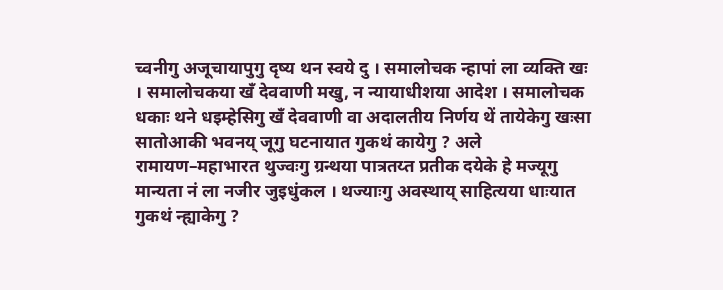च्वनीगु अजूचायापुगु दृष्य थन स्वये दु । समालोचक न्हापां ला व्यक्ति खः । समालोचकया खँ देववाणी मखु, न न्यायाधीशया आदेश । समालोचक धकाः थने धइम्हेसिगु खँ देववाणी वा अदालतीय निर्णय थें तायेकेगु खःसा सातोआकी भवनय् जूगु घटनायात गुकथं कायेगु ? अले रामायण–महाभारत थुज्वःगु ग्रन्थया पात्रतय्त प्रतीक दयेके हे मज्यूगु मान्यता नं ला नजीर जुइधुंकल । थज्याःगु अवस्थाय् साहित्यया धाःयात गुकथं न्ह्याकेगु ?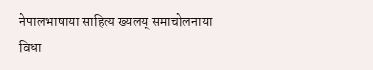नेपालभाषाया साहित्य ख्यलय् समाचोलनाया विधा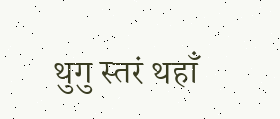थुगु स्तरं थहाँ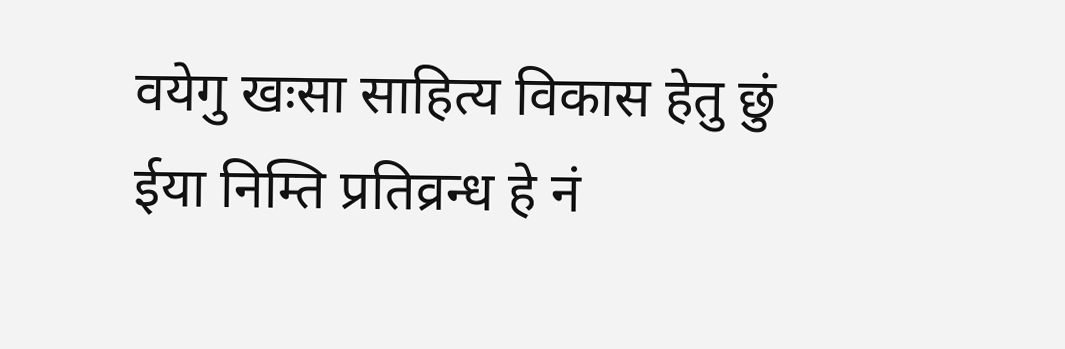वयेगु खःसा साहित्य विकास हेतु छुं ईया निम्ति प्रतिव्रन्ध हे नं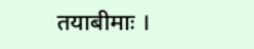तयाबीमाः ।